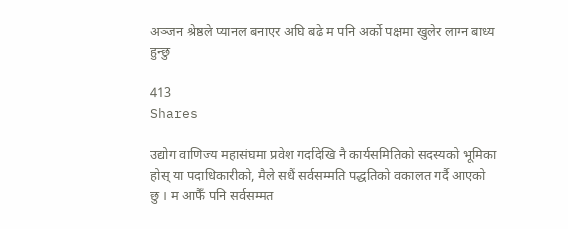अञ्जन श्रेष्ठले प्यानल बनाएर अघि बढे म पनि अर्को पक्षमा खुलेर लाग्न बाध्य हुन्छु

413
Shares

उद्योग वाणिज्य महासंघमा प्रवेश गर्दादेखि नै कार्यसमितिको सदस्यको भूमिका होस् या पदाधिकारीको, मैले सधैं सर्वसम्मति पद्धतिको वकालत गर्दै आएको छु । म आफैँ पनि सर्वसम्मत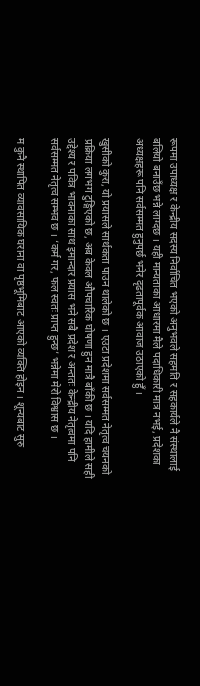रूपमा उपाध्यक्ष र केन्द्रीय सदस्य निर्वाचित भएको अनुभवले सहमति र सहकार्यले नै संस्थालाई बलियो बनाउँछ भन्ने लाग्दछ । यही मान्यताका आधारमा मैले पदाधिकारी मात्र नभई, प्रदेशका अध्यक्षहरू पनि सर्वसम्मत हुनुपर्छ भनेर दृढतापूर्वक आवाज उठाएको हुँ ।

खुसीको कुरा, यो प्रयासले सार्थकता पाउन थालेको छ । एउटा प्रदेशमा सर्वसम्मत नेतृत्व चयनको प्रक्रिया लगभग टुङ्गिएको छ, अब केवल औपचारिक घोषणा हुन मात्रै बाँकी छ । यदि हामीले सही उद्देश्य र पवित्र भावनाका साथ इमान्दार प्रयास भने सबै प्रदेश र अन्ततः केन्द्रीय नेतृत्वमा पनि सर्वसम्मत नेतृत्व सम्भव छ । ‘कर्म गर, फल स्वतः प्राप्त हुन्छ’ भन्नेमा मेरो विश्वास छ ।

म कुनै स्थापित व्यावसायिक घराना वा पृष्ठभूमिबाट आएको व्यक्ति होइन । शून्यबाट सुरु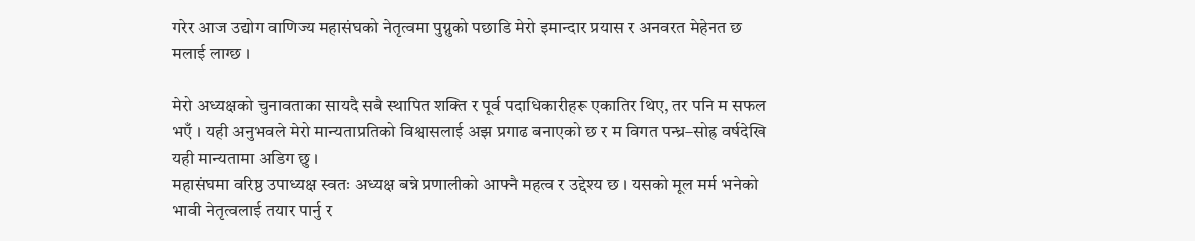गरेर आज उद्योग वाणिज्य महासंघको नेतृत्वमा पुग्नुको पछाडि मेरो इमान्दार प्रयास र अनवरत मेहेनत छ मलाई लाग्छ ।

मेरो अध्यक्षको चुनावताका सायदै सबै स्थापित शक्ति र पूर्व पदाधिकारीहरू एकातिर थिए, तर पनि म सफल भएँ । यही अनुभवले मेरो मान्यताप्रतिको विश्वासलाई अझ प्रगाढ बनाएको छ र म विगत पन्ध्र–सोह्र वर्षदेखि यही मान्यतामा अडिग छु ।
महासंघमा वरिष्ठ उपाध्यक्ष स्वतः अध्यक्ष बन्ने प्रणालीको आफ्नै महत्व र उद्देश्य छ । यसको मूल मर्म भनेको भावी नेतृत्वलाई तयार पार्नु र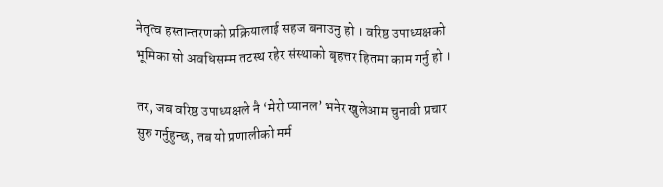नेतृत्व हस्तान्तरणको प्रक्रियालाई सहज बनाउनु हो । वरिष्ठ उपाध्यक्षको भूमिका सो अवधिसम्म तटस्थ रहेर संस्थाको बृहत्तर हितमा काम गर्नु हो ।

तर, जब वरिष्ठ उपाध्यक्षले नै ‘मेरो प्यानल’ भनेर खुलेआम चुनावी प्रचार सुरु गर्नुहुन्छ, तब यो प्रणालीको मर्म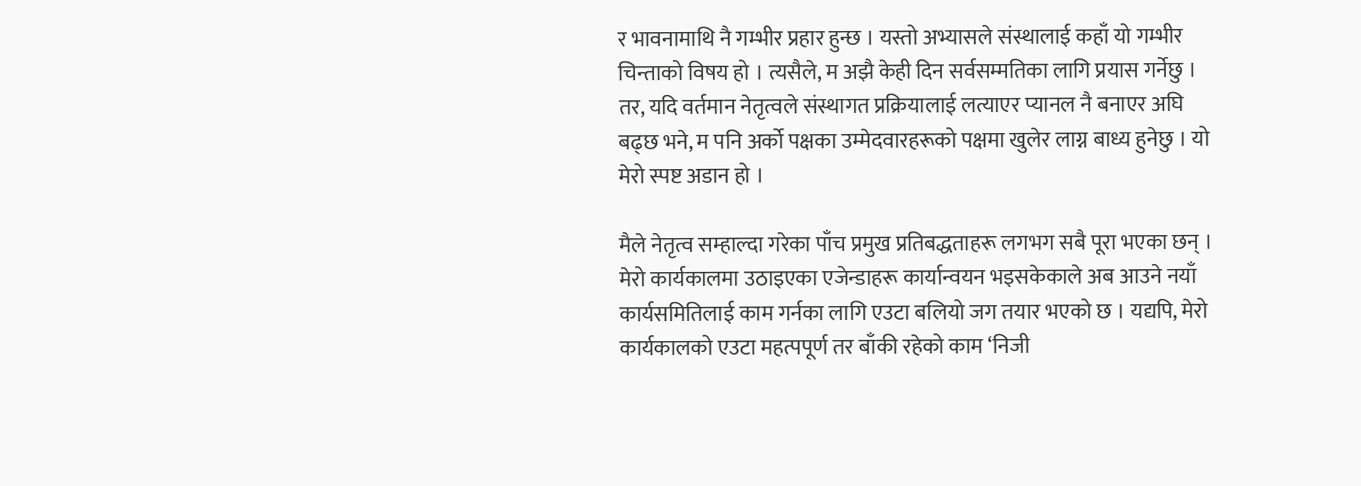र भावनामाथि नै गम्भीर प्रहार हुन्छ । यस्तो अभ्यासले संस्थालाई कहाँ यो गम्भीर चिन्ताको विषय हो । त्यसैले, म अझै केही दिन सर्वसम्मतिका लागि प्रयास गर्नेछु । तर, यदि वर्तमान नेतृत्वले संस्थागत प्रक्रियालाई लत्याएर प्यानल नै बनाएर अघि बढ्छ भने, म पनि अर्को पक्षका उम्मेदवारहरूको पक्षमा खुलेर लाग्न बाध्य हुनेछु । यो मेरो स्पष्ट अडान हो ।

मैले नेतृत्व सम्हाल्दा गरेका पाँच प्रमुख प्रतिबद्धताहरू लगभग सबै पूरा भएका छन् । मेरो कार्यकालमा उठाइएका एजेन्डाहरू कार्यान्वयन भइसकेकाले अब आउने नयाँ कार्यसमितिलाई काम गर्नका लागि एउटा बलियो जग तयार भएको छ । यद्यपि, मेरो कार्यकालको एउटा महत्पपूर्ण तर बाँकी रहेको काम ‘निजी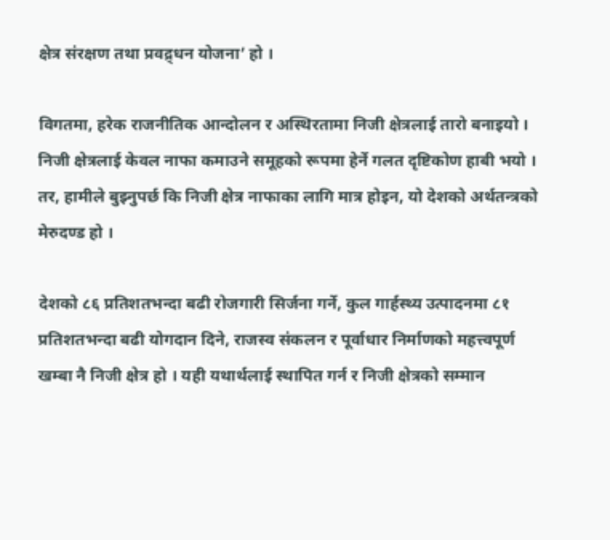क्षेत्र संरक्षण तथा प्रवद्र्धन योजना’ हो ।

विगतमा, हरेक राजनीतिक आन्दोलन र अस्थिरतामा निजी क्षेत्रलाई तारो बनाइयो । निजी क्षेत्रलाई केवल नाफा कमाउने समूहको रूपमा हेर्ने गलत दृष्टिकोण हाबी भयो । तर, हामीले बुझ्नुपर्छ कि निजी क्षेत्र नाफाका लागि मात्र होइन, यो देशको अर्थतन्त्रको मेरुदण्ड हो ।

देशको ८६ प्रतिशतभन्दा बढी रोजगारी सिर्जना गर्ने, कुल गार्हस्थ्य उत्पादनमा ८१ प्रतिशतभन्दा बढी योगदान दिने, राजस्व संकलन र पूर्वाधार निर्माणको महत्त्वपूर्ण खम्बा नै निजी क्षेत्र हो । यही यथार्थलाई स्थापित गर्न र निजी क्षेत्रको सम्मान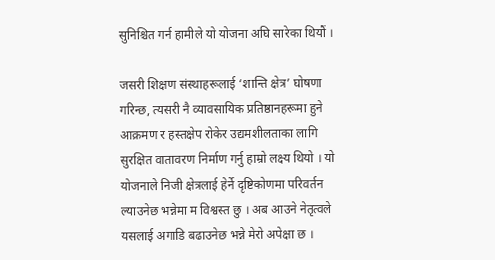सुनिश्चित गर्न हामीले यो योजना अघि सारेका थियौं ।

जसरी शिक्षण संस्थाहरूलाई ‘शान्ति क्षेत्र’ घोषणा गरिन्छ, त्यसरी नै व्यावसायिक प्रतिष्ठानहरूमा हुने आक्रमण र हस्तक्षेप रोकेर उद्यमशीलताका लागि सुरक्षित वातावरण निर्माण गर्नु हाम्रो लक्ष्य थियो । यो योजनाले निजी क्षेत्रलाई हेर्ने दृष्टिकोणमा परिवर्तन ल्याउनेछ भन्नेमा म विश्वस्त छु । अब आउने नेतृत्वले यसलाई अगाडि बढाउनेछ भन्ने मेरो अपेक्षा छ ।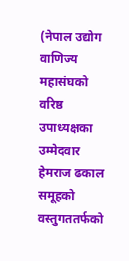(नेपाल उद्योग वाणिज्य महासंघको वरिष्ठ उपाध्यक्षका उम्मेदवार हेमराज ढकाल समूहको वस्तुगततर्फको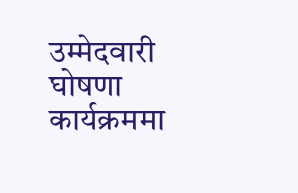उम्मेदवारी घोषणा कार्यक्रममा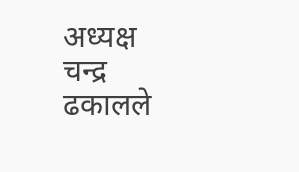अध्यक्ष चन्द्र ढकालले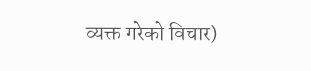व्यक्त गरेको विचार)